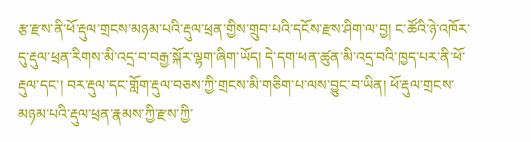རྩ་རྫས་ནི་ཕོ་རྡུལ་གྲངས་མཉམ་པའི་རྡུལ་ཕྲན་གྱིས་གྲུབ་པའི་དངོས་རྫས་ཤིག་ལ་བྱ། ང་ཚོའི་ཉེ་འཁོར་དུ་རྡུལ་ཕྲན་རིགས་མི་འདྲ་བ་བརྒྱ་སྐོར་ལྷག་ཞིག་ཡོད། དེ་དག་ཕན་ཚུན་མི་འདྲ་བའི་ཁྱད་པར་ནི་ཕོ་རྡུལ་དང་། བར་རྡུལ་དང་གློག་རྡུལ་བཅས་ཀྱི་གྲངས་མི་གཅིག་པ་ལས་བྱུང་བ་ཡིན། ཕོ་རྡུལ་གྲངས་མཉམ་པའི་རྡུལ་ཕྲན་རྣམས་ཀྱི་རྫས་ཀྱི་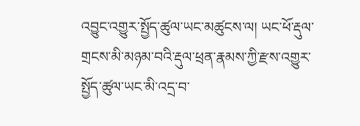འབྱུང་འགྱུར་སྤྱོད་ཚུལ་ཡང་མཚུངས་ལ། ཡང་ཕོ་རྡུལ་གྲངས་མི་མཉམ་བའི་རྡུལ་ཕྲན་རྣམས་ཀྱི་རྫས་འགྱུར་སྤྱོད་ཚུལ་ཡང་མི་འདྲ་བ་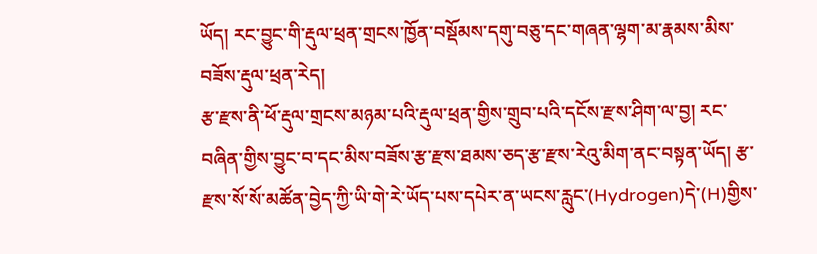ཡོད། རང་བྱུང་གི་རྡུལ་ཕྲན་གྲངས་ཁྱོན་བསྡོམས་དགུ་བཅུ་དང་གཞན་ལྷག་མ་རྣམས་མིས་བཟོས་རྡུལ་ཕྲན་རེད།
རྩ་རྫས་ནི་ཕོ་རྡུལ་གྲངས་མཉམ་པའི་རྡུལ་ཕྲན་གྱིས་གྲུབ་པའི་དངོས་རྫས་ཤིག་ལ་བྱ། རང་བཞིན་གྱིས་བྱུང་བ་དང་མིས་བཟོས་རྩ་རྫས་ཐམས་ཅད་རྩ་རྫས་རེའུ་མིག་ནང་བསྟན་ཡོད། རྩ་རྫས་སོ་སོ་མཚོན་བྱེད་ཀྱི་ཡི་གེ་རེ་ཡོད་པས་དཔེར་ན་ཡངས་རླུང་(Hydrogen)དེ་(H)གྱིས་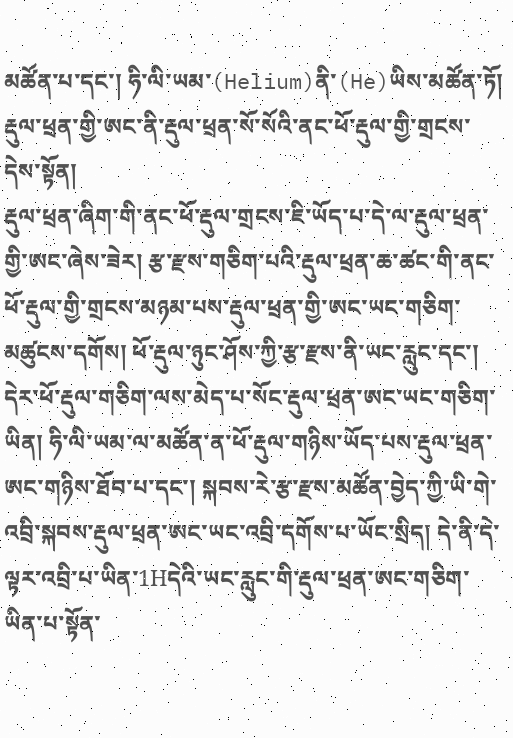མཚོན་པ་དང་། ཧི་ལི་ཡམ་(Helium)ནི་(He)ཡིས་མཚོན་ཏོ།
རྡུལ་ཕྲན་གྱི་ཨང་ནི་རྡུལ་ཕྲན་སོ་སོའི་ནང་ཕོ་རྡུལ་གྱི་གྲངས་དེས་སྟོན།
རྡུལ་ཕྲན་ཞིག་གི་ནང་ཕོ་རྡུལ་གྲངས་ཇི་ཡོད་པ་དེ་ལ་རྡུལ་ཕྲན་གྱི་ཨང་ཞེས་ཟེར། རྩ་རྫས་གཅིག་པའི་རྡུལ་ཕྲན་ཆ་ཚང་གི་ནང་ཕོ་རྡུལ་གྱི་གྲངས་མཉམ་པས་རྡུལ་ཕྲན་གྱི་ཨང་ཡང་གཅིག་མཚུངས་དགོས། ཕོ་རྡུལ་ཉུང་ཤོས་ཀྱི་རྩ་རྫས་ནི་ཡང་རླུང་དང་། དེར་ཕོ་རྡུལ་གཅིག་ལས་མེད་པ་སོང་རྡུལ་ཕྲན་ཨང་ཡང་གཅིག་ཡིན། ཧི་ལི་ཡམ་ལ་མཚོན་ན་ཕོ་རྡུལ་གཉིས་ཡོད་པས་རྡུལ་ཕྲན་ཨང་གཉིས་ཐོབ་པ་དང་། སྐབས་རེ་རྩ་རྫས་མཚོན་བྱེད་ཀྱི་ཡི་གེ་འབྲི་སྐབས་རྡུལ་ཕྲན་ཨང་ཡང་འབྲི་དགོས་པ་ཡོང་སྲིད། དེ་ནི་དེ་ལྟར་འབྲི་པ་ཡིན་1Hདེའི་ཡང་རླུང་གི་རྡུལ་ཕྲན་ཨང་གཅིག་ཡིན་པ་སྟོན་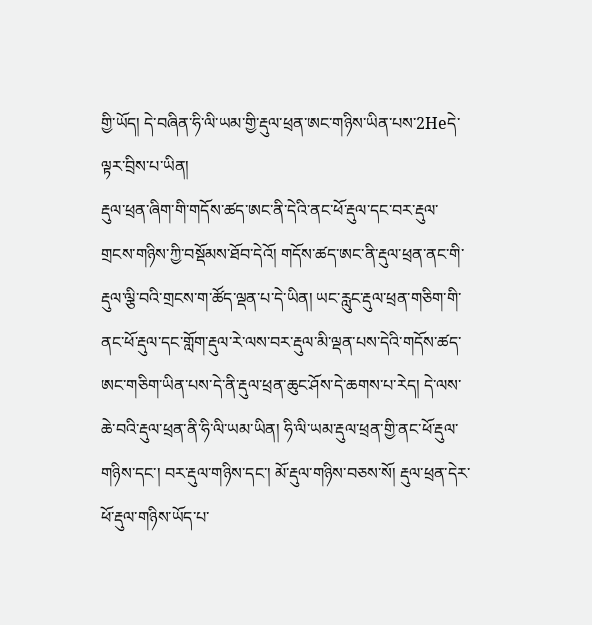གྱི་ཡོད། དེ་བཞིན་ཧི་ལི་ཡམ་གྱི་རྡུལ་ཕྲན་ཨང་གཉིས་ཡིན་པས་2Heདེ་ལྟར་བྲིས་པ་ཡིན།
རྡུལ་ཕྲན་ཞིག་གི་གདོས་ཚད་ཨང་ནི་དེའི་ནང་ཕོ་རྡུལ་དང་བར་རྡུལ་གྲངས་གཉིས་ཀྱི་བསྡོམས་ཐོབ་དེའོ། གདོས་ཚད་ཨང་ནི་རྡུལ་ཕྲན་ནང་གི་རྡུལ་ལྕི་བའི་གྲངས་ག་ཚོད་ལྡན་པ་དེ་ཡིན། ཡང་རླུང་རྡུལ་ཕྲན་གཅིག་གི་ནང་ཕོ་རྡུལ་དང་གློག་རྡུལ་རེ་ལས་བར་རྡུལ་མི་ལྡན་པས་དེའི་གདོས་ཚད་ཨང་གཅིག་ཡིན་པས་དེ་ནི་རྡུལ་ཕྲན་ཆུང་ཤོས་དེ་ཆགས་པ་རེད། དེ་ལས་ཆེ་བའི་རྡུལ་ཕྲན་ནི་ཧི་ལི་ཡམ་ཡིན། ཧི་ལི་ཡམ་རྡུལ་ཕྲན་གྱི་ནང་ཕོ་རྡུལ་གཉིས་དང་། བར་རྡུལ་གཉིས་དང་། མོ་རྡུལ་གཉིས་བཅས་སོ། རྡུལ་ཕྲན་དེར་ཕོ་རྡུལ་གཉིས་ཡོད་པ་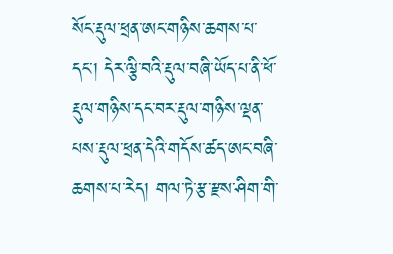སོང་རྡུལ་ཕྲན་ཨང་གཉིས་ཆགས་པ་དང་། དེར་ལྕི་བའི་རྡུལ་བཞི་ཡོད་པ་ནི་ཕོ་རྡུལ་གཉིས་དང་བར་རྡུལ་གཉིས་ལྡན་པས་རྡུལ་ཕྲན་དེའི་གདོས་ཚད་ཨང་བཞི་ཆགས་པ་རེད། གལ་ཏེ་རྩ་རྫས་ཤིག་གི་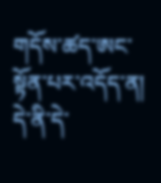གདོས་ཚད་ཨང་སྟོན་པར་འདོད་ན། དེ་ནི་དེ་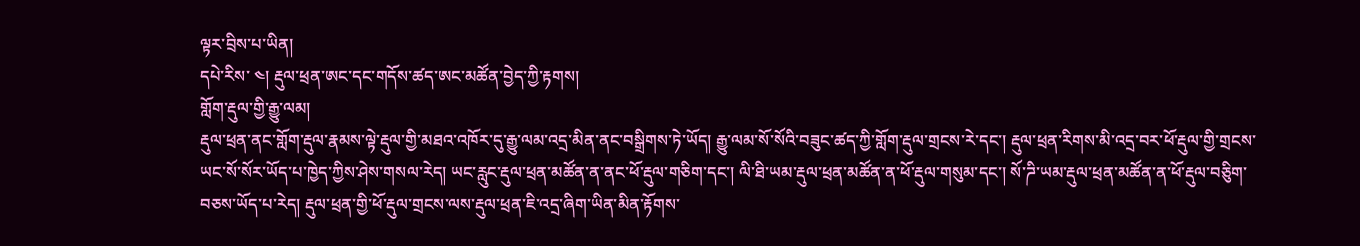ལྟར་བྲིས་པ་ཡིན།
དཔེ་རིས་ ༤། རྡུལ་ཕྲན་ཨང་དང་གདོས་ཚད་ཨང་མཚོན་བྱེད་ཀྱི་རྟགས།
གློག་རྡུལ་གྱི་རྒྱུ་ལམ།
རྡུལ་ཕྲན་ནང་གློག་རྡུལ་རྣམས་ལྟེ་རྡུལ་གྱི་མཐའ་འཁོར་དུ་རྒྱུ་ལམ་འདྲ་མིན་ནང་བསྒྲིགས་ཏེ་ཡོད། རྒྱུ་ལམ་སོ་སོའི་བཟུང་ཚད་ཀྱི་གློག་རྡུལ་གྲངས་རེ་དང་། རྡུལ་ཕྲན་རིགས་མི་འདྲ་བར་ཕོ་རྡུལ་གྱི་གྲངས་ཡང་སོ་སོར་ཡོད་པ་ཁྱེད་ཀྱིས་ཤེས་གསལ་རེད། ཡང་རླུང་རྡུལ་ཕྲན་མཚོན་ན་ནང་ཕོ་རྡུལ་གཅིག་དང་། ལི་ཐི་ཡམ་རྡུལ་ཕྲན་མཚོན་ན་ཕོ་རྡུལ་གསུམ་དང་། སོ་ཌི་ཡམ་རྡུལ་ཕྲན་མཚོན་ན་ཕོ་རྡུལ་བཅིུག་བཅས་ཡོད་པ་རེད། རྡུལ་ཕྲན་གྱི་ཕོ་རྡུལ་གྲངས་ལས་རྡུལ་ཕྲན་ཇི་འདྲ་ཞིག་ཡིན་མིན་རྟོགས་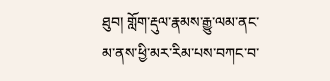ཐུབ། གློག་རྡུལ་རྣམས་རྒྱུ་ལམ་ནང་མ་ནས་ཕྱི་མར་རིམ་པས་བཀང་བ་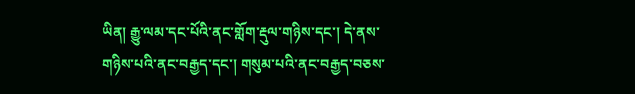ཡིན། རྒྱུ་ལམ་དང་པོའི་ནང་གློག་རྡུལ་གཉིས་དང་། དེ་ནས་གཉིས་པའི་ནང་བརྒྱད་དང་། གསུམ་པའི་ནང་བརྒྱད་བཅས་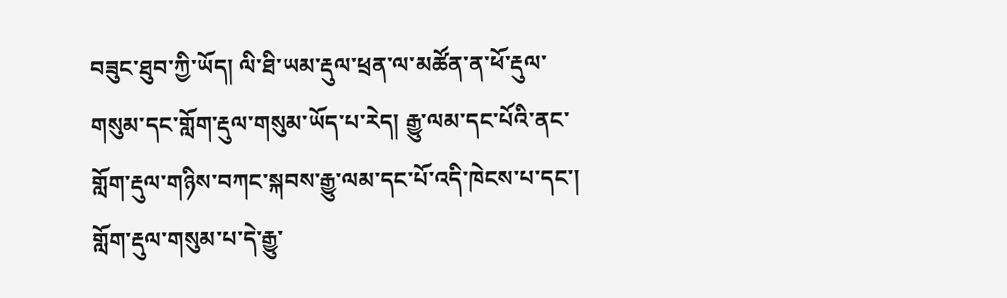བཟུང་ཐུབ་ཀྱི་ཡོད། ལི་ཐི་ཡམ་རྡུལ་ཕྲན་ལ་མཚོན་ན་ཕོ་རྡུལ་གསུམ་དང་གློག་རྡུལ་གསུམ་ཡོད་པ་རེད། རྒྱུ་ལམ་དང་པོའི་ནང་གློག་རྡུལ་གཉིས་བཀང་སྐབས་རྒྱུ་ལམ་དང་པོ་འདི་ཁེངས་པ་དང་། གློག་རྡུལ་གསུམ་པ་དེ་རྒྱུ་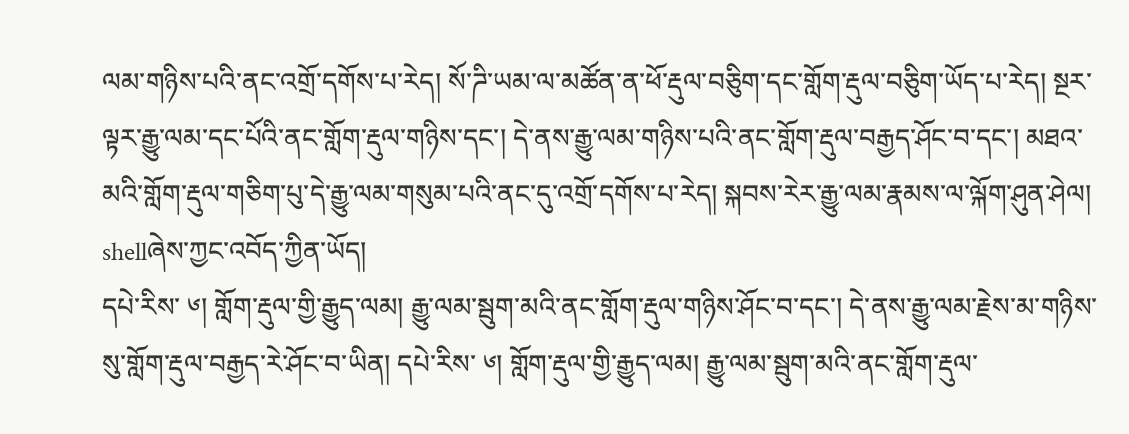ལམ་གཉིས་པའི་ནང་འགྲོ་དགོས་པ་རེད། སོ་ཌི་ཡམ་ལ་མཚོན་ན་ཕོ་རྡུལ་བཅིུག་དང་གློག་རྡུལ་བཅིུག་ཡོད་པ་རེད། སྔར་ལྟར་རྒྱུ་ལམ་དང་པོའི་ནང་གློག་རྡུལ་གཉིས་དང་། དེ་ནས་རྒྱུ་ལམ་གཉིས་པའི་ནང་གློག་རྡུལ་བརྒྱད་ཤོང་བ་དང་། མཐའ་མའི་གློག་རྡུལ་གཅིག་པུ་དེ་རྒྱུ་ལམ་གསུམ་པའི་ནང་དུ་འགྲོ་དགོས་པ་རེད། སྐབས་རེར་རྒྱུ་ལམ་རྣམས་ལ་ལྐོག་ཤུན་ཤེལ། shellཞེས་ཀྱང་འབོད་ཀྱིན་ཡོད།
དཔེ་རིས་ ༦། གློག་རྡུལ་གྱི་རྒྱུད་ལམ། རྒྱུ་ལམ་སྦུག་མའི་ནང་གློག་རྡུལ་གཉིས་ཤོང་བ་དང་། དེ་ནས་རྒྱུ་ལམ་རྗེས་མ་གཉིས་སུ་གློག་རྡུལ་བརྒྱད་རེ་ཤོང་བ་ཡིན། དཔེ་རིས་ ༦། གློག་རྡུལ་གྱི་རྒྱུད་ལམ། རྒྱུ་ལམ་སྦུག་མའི་ནང་གློག་རྡུལ་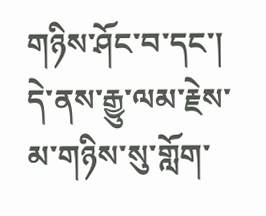གཉིས་ཤོང་བ་དང་། དེ་ནས་རྒྱུ་ལམ་རྗེས་མ་གཉིས་སུ་གློག་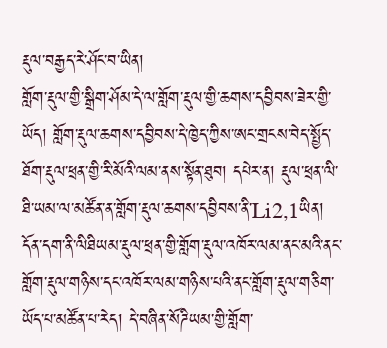རྡུལ་བརྒྱད་རེ་ཤོང་བ་ཡིན།
གློག་རྡུལ་གྱི་སྒྲིག་ཤོམ་དེ་ལ་གློག་རྡུལ་གྱི་ཆགས་དབྱིབས་ཟེར་གྱི་ཡོད། གློག་རྡུལ་ཆགས་དབྱིབས་དེ་ཁྱེད་ཀྱིས་ཨང་གྲངས་བེད་སྤྱོད་ཐོག་རྡུལ་ཕྲན་གྱི་རི་མོའི་ལམ་ནས་སྟོན་ཐུབ། དཔེར་ན། རྡུལ་ཕྲན་ལི་ཐི་ཡམ་ལ་མཚོན་ན་གློག་རྡུལ་ཆགས་དབྱིབས་ནི་Li2,1ཡིན། དོན་དག་ནི་ལིཐིཡམ་རྡུལ་ཕྲན་གྱི་གློག་རྡུལ་འཁོར་ལམ་ནང་མའི་ནང་གློག་རྡུལ་གཉིས་དང་འཁོར་ལམ་གཉིས་པའི་ནང་གློག་རྡུལ་གཅིག་ཡོད་པ་མཚོན་པ་རེད། དེ་བཞིན་སོཌིཡམ་གྱི་གློག་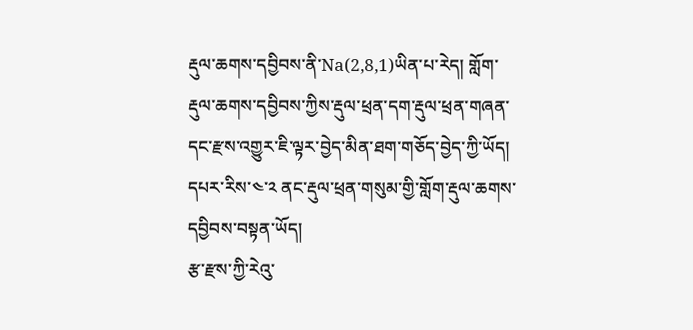རྡུལ་ཆགས་དབྱིབས་ནི་Na(2,8,1)ཡིན་པ་རེད། གློག་རྡུལ་ཆགས་དབྱིབས་ཀྱིས་རྡུལ་ཕྲན་དག་རྡུལ་ཕྲན་གཞན་དང་རྫས་འགྱུར་ཇི་ལྟར་བྱེད་མིན་ཐག་གཅོད་བྱེད་ཀྱི་ཡོད།
དཔར་རིས་༤་༢ ནང་རྡུལ་ཕྲན་གསུམ་གྱི་གློག་རྡུལ་ཆགས་དབྱིབས་བསྟན་ཡོད།
རྩ་རྫས་ཀྱི་རེའུ་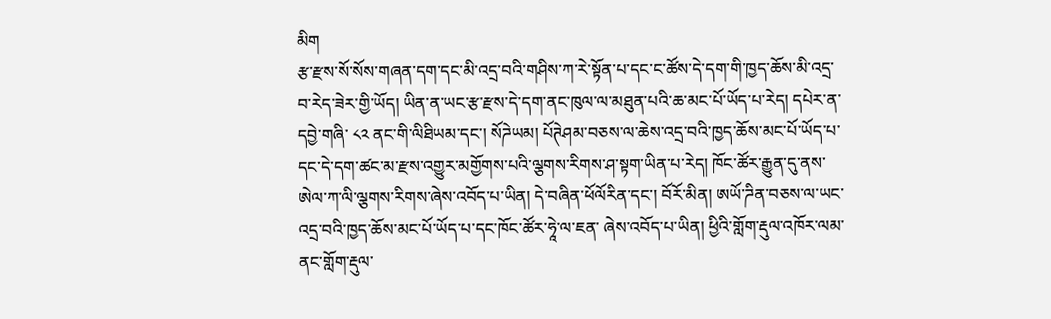མིག
རྩ་རྫས་སོ་སོས་གཞན་དག་དང་མི་འདྲ་བའི་གཤིས་ཀ་རེ་སྟོན་པ་དང་ང་ཚོས་དེ་དག་གི་ཁྱད་ཆོས་མི་འདྲ་བ་རེད་ཟེར་གྱི་ཡོད། ཡིན་ན་ཡང་རྩ་རྫས་དེ་དག་ནང་ཁུལ་ལ་མཐུན་པའི་ཆ་མང་པོ་ཡོད་པ་རེད། དཔེར་ན་དབྱེ་གཞི་ ༨༢ ནང་གི་ལིཐིཡམ་དང་། སོཌེཡམ། པོཊེཤམ་བཅས་ལ་ཆེས་འདྲ་བའི་ཁྱད་ཆོས་མང་པོ་ཡོད་པ་དང་དེ་དག་ཚང་མ་རྫས་འགྱུར་མགྱོགས་པའི་ལྕགས་རིགས་ཤ་སྟག་ཡིན་པ་རེད། ཁོང་ཚོར་རྒྱུན་དུ་ནས་ཨེལ་ཀ་ལི་ལྕགས་རིགས་ཞེས་འབོད་པ་ཡིན། དེ་བཞིན་ཕོལོརིན་དང་། བོརོ་མིན། ཨཡོ་ཌིན་བཅས་ལ་ཡང་འདྲ་བའི་ཁྱད་ཆོས་མང་པོ་ཡོད་པ་དང་ཁོང་ཚོར་ཧཱེ་ལ་ཇན་ ཞེས་འབོད་པ་ཡིན། ཕྱིའི་གློག་རྡུལ་འཁོར་ལམ་ནང་གློག་རྡུལ་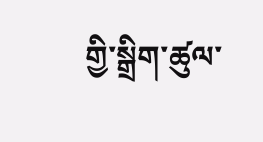གྱི་སྒྲིག་ཚུལ་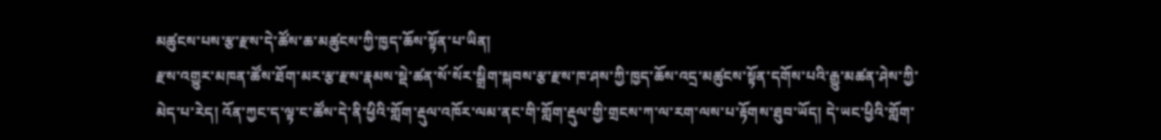མཚུངས་པས་རྩ་རྫས་དེ་ཚོས་ཆ་མཚུངས་ཀྱི་ཁྱད་ཆོས་སྟོན་པ་ཡིན།
རྫས་འགྱུར་མཁན་ཚོས་ཐོག་མར་རྩ་རྫས་རྣམས་སྡེ་ཚན་སོ་སོར་སྒྲིག་སྐབས་རྩ་རྫས་ཁ་ཤས་ཀྱི་ཁྱད་ཆོས་འདྲ་མཚུངས་སྟོན་དགོས་པའི་རྒྱུ་མཚན་ཤེས་ཀྱི་མེད་པ་རེད། འོན་ཀྱང་ད་ལྟ་ང་ཚོས་དེ་ནི་ཕྱིའི་གློག་རྡུལ་འཁོར་ལམ་ནང་གི་གློག་རྡུལ་གྱི་གྲངས་ཀ་ལ་རག་ལས་པ་རྟོགས་ཐུབ་ཡོད། དེ་ཡང་ཕྱིའི་གློག་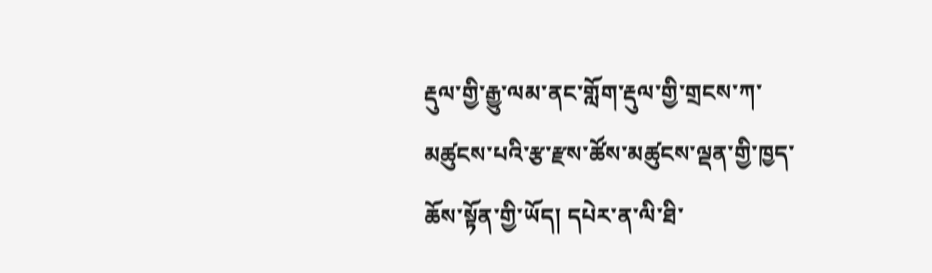རྡུལ་གྱི་རྒྱུ་ལམ་ནང་གློག་རྡུལ་གྱི་གྲངས་ཀ་མཚུངས་པའི་རྩ་རྫས་ཚོས་མཚུངས་ལྡན་གྱི་ཁྱད་ཆོས་སྟོན་གྱི་ཡོད། དཔེར་ན་ལི་ཐི་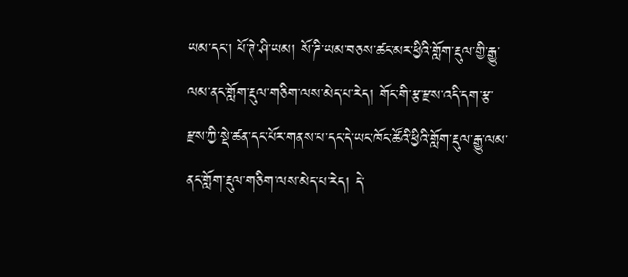ཡམ་དང་། པོ་ཊེ་ཤི་ཡམ། སོ་ཌི་ཡམ་བཅས་ཚང་མར་ཕྱིའི་གློག་རྡུལ་གྱི་རྒྱུ་ལམ་ནང་གློག་རྡུལ་གཅིག་ལས་མེད་པ་རེད། གོང་གི་རྩ་རྫས་འདི་དག་རྩ་རྫས་ཀྱི་སྡེ་ཚན་དང་པོར་གནས་པ་དང་དེ་ཡང་ཁོང་ཚོའི་ཕྱིའི་གློག་རྡུལ་རྒྱུ་ལམ་ནང་གློག་རྡུལ་གཅིག་ལས་མེད་པ་རེད། དེ་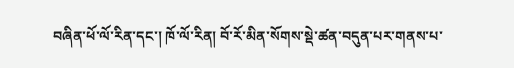བཞིན་ཕོ་ལོ་རིན་དང་། ཁོ་ལོ་རིན། བོ་རོ་མིན་སོགས་སྡེ་ཚན་བདུན་པར་གནས་པ་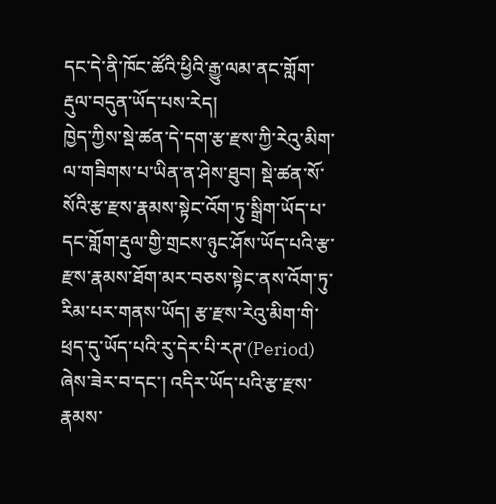དང་དེ་ནི་ཁོང་ཚོའི་ཕྱིའི་རྒྱུ་ལམ་ནང་གློག་རྡུལ་བདུན་ཡོད་པས་རེད།
ཁྱེད་ཀྱིས་སྡེ་ཚན་དེ་དག་རྩ་རྫས་ཀྱི་རེའུ་མིག་ལ་གཟིགས་པ་ཡིན་ན་ཤེས་ཐུབ། སྡེ་ཚན་སོ་སོའི་རྩ་རྫས་རྣམས་སྟེང་འོག་ཏུ་སྒྲིག་ཡོད་པ་དང་གློག་རྡུལ་གྱི་གྲངས་ཉུང་ཤོས་ཡོད་པའི་རྩ་རྫས་རྣམས་ཐོག་མར་བཅས་སྟེང་ནས་འོག་ཏུ་རིམ་པར་གནས་ཡོད། རྩ་རྫས་རེའུ་མིག་གི་ཕྲད་དུ་ཡོད་པའི་རུ་དེར་པི་རཊ་(Period) ཞེས་ཟེར་བ་དང་། འདིར་ཡོད་པའི་རྩ་རྫས་རྣམས་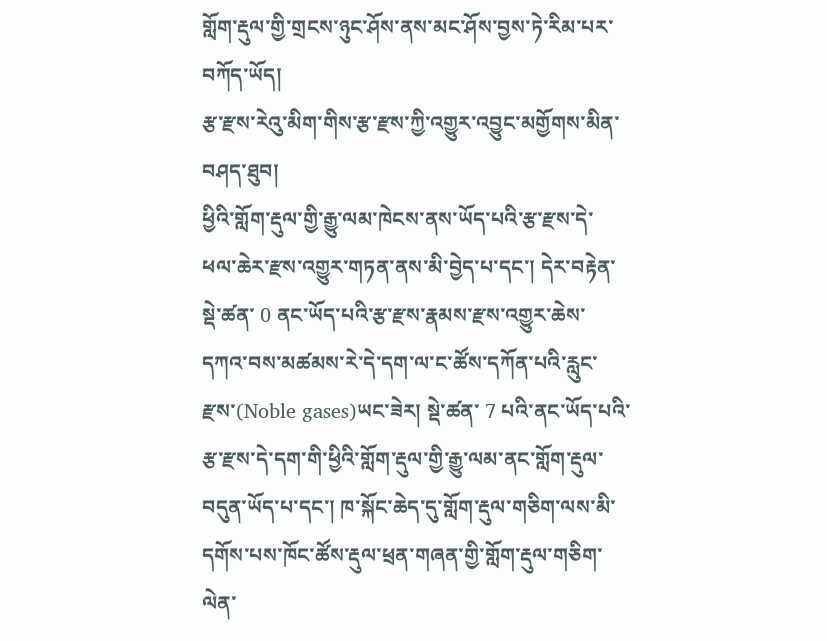གློག་རྡུལ་གྱི་གྲངས་ཉུང་ཤོས་ནས་མང་ཤོས་བྱས་ཏེ་རིམ་པར་བཀོད་ཡོད།
རྩ་རྫས་རེའུ་མིག་གིས་རྩ་རྫས་ཀྱི་འགྱུར་འབྱུང་མགྱོགས་མིན་བཤད་ཐུབ།
ཕྱིའི་གློག་རྡུལ་གྱི་རྒྱུ་ལམ་ཁེངས་ནས་ཡོད་པའི་རྩ་རྫས་དེ་ཕལ་ཆེར་རྫས་འགྱུར་གཏན་ནས་མི་བྱེད་པ་དང་། དེར་བརྟེན་སྡེ་ཚན་ 0 ནང་ཡོད་པའི་རྩ་རྫས་རྣམས་རྫས་འགྱུར་ཆེས་དཀའ་བས་མཚམས་རེ་དེ་དག་ལ་ང་ཚོས་དཀོན་པའི་རླུང་རྫས་(Noble gases)ཡང་ཟེར། སྡེ་ཚན་ 7 པའི་ནང་ཡོད་པའི་རྩ་རྫས་དེ་དག་གི་ཕྱིའི་གློག་རྡུལ་གྱི་རྒྱུ་ལམ་ནང་གློག་རྡུལ་བདུན་ཡོད་པ་དང་། ཁ་སྐོང་ཆེད་དུ་གློག་རྡུལ་གཅིག་ལས་མི་དགོས་པས་ཁོང་ཚོས་རྡུལ་ཕྲན་གཞན་གྱི་གློག་རྡུལ་གཅིག་ལེན་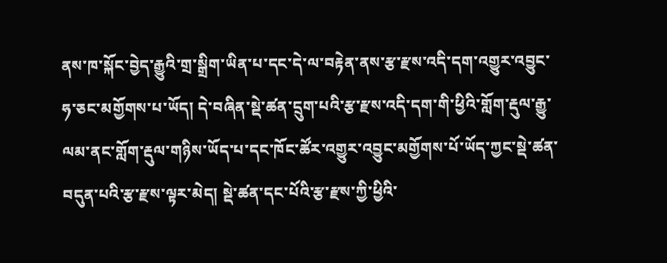ནས་ཁ་སྐོང་བྱེད་རྒྱུའི་གྲ་སྒྲིག་ཡིན་པ་དང་དེ་ལ་བརྟེན་ནས་རྩ་རྫས་འདི་དག་འགྱུར་འབྱུང་ཧ་ཅང་མགྱོགས་པ་ཡོད། དེ་བཞིན་སྡེ་ཚན་དྲུག་པའི་རྩ་རྫས་འདི་དག་གི་ཕྱིའི་གློག་རྡུལ་རྒྱུ་ལམ་ནང་གློག་རྡུལ་གཉིས་ཡོད་པ་དང་ཁོང་ཚོར་འགྱུར་འབྱུང་མགྱོགས་པོ་ཡོད་ཀྱང་སྡེ་ཚན་བདུན་པའི་རྩ་རྫས་ལྟར་མེད། སྡེ་ཚན་དང་པོའི་རྩ་རྫས་ཀྱི་ཕྱིའི་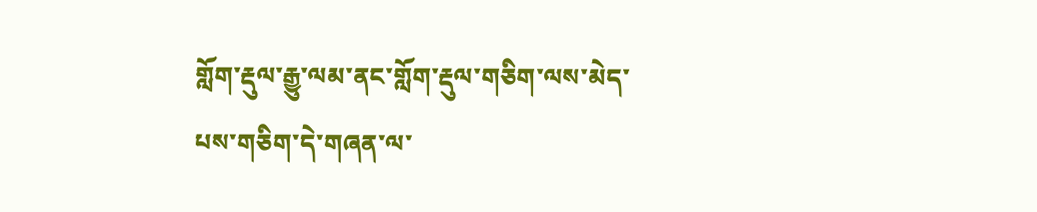གློག་རྡུལ་རྒྱུ་ལམ་ནང་གློག་རྡུལ་གཅིག་ལས་མེད་པས་གཅིག་དེ་གཞན་ལ་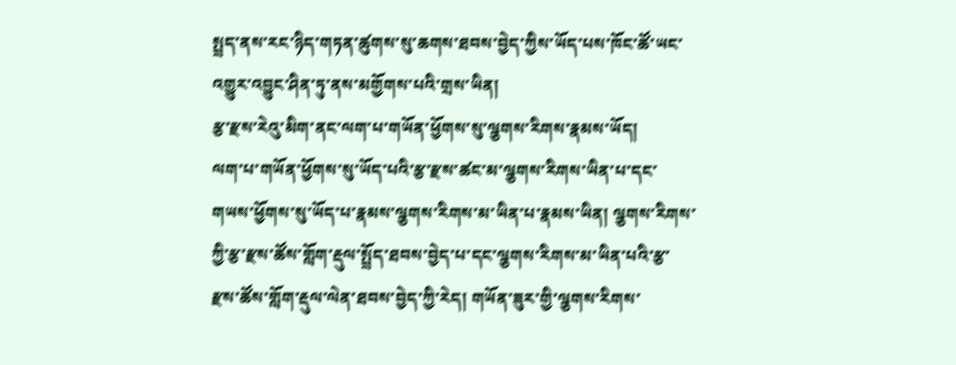སྤྲད་ནས་རང་ཉིད་གཏན་ཚུགས་སུ་ཆགས་ཐབས་བྱེད་ཀྱིས་ཡོད་པས་ཁོང་ཚོ་ཡང་འགྱུར་འབྱུང་ཤིན་ཏུ་ནས་མགྱོགས་པའི་གྲས་ཡིན།
རྩ་རྫས་རེའུ་མིག་ནང་ལག་པ་གཡོན་ཕྱོགས་སུ་ལྕགས་རིགས་རྣམས་ཡོད།
ལག་པ་གཡོན་ཕྱོགས་སུ་ཡོད་པའི་རྩ་རྫས་ཚང་མ་ལྕགས་རིགས་ཡིན་པ་དང་གཡས་ཕྱོགས་སུ་ཡོད་པ་རྣམས་ལྕགས་རིགས་མ་ཡིན་པ་རྣམས་ཡིན། ལྕགས་རིགས་ཀྱི་རྩ་རྫས་ཚོས་གློག་རྡུལ་སྤྲོད་ཐབས་བྱེད་པ་དང་ལྕགས་རིགས་མ་ཡིན་པའི་རྩ་རྫས་ཚོས་གློག་རྡུལ་ལེན་ཐབས་བྱེད་ཀྱི་རེད། གཡོན་ཟུར་གྱི་ལྕགས་རིགས་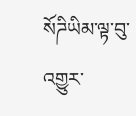སོཌིཡིམ་ལྟ་བུ་འགྱུར་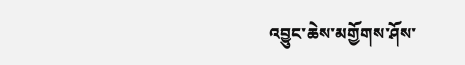འབྱུང་ཆེས་མགྱོགས་ཤོས་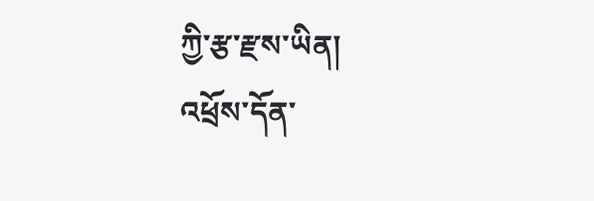ཀྱི་རྩ་རྫས་ཡིན།
འཕྲོས་དོན་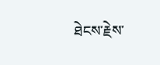ཐེངས་རྗེས་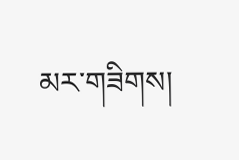མར་གཟིགས།